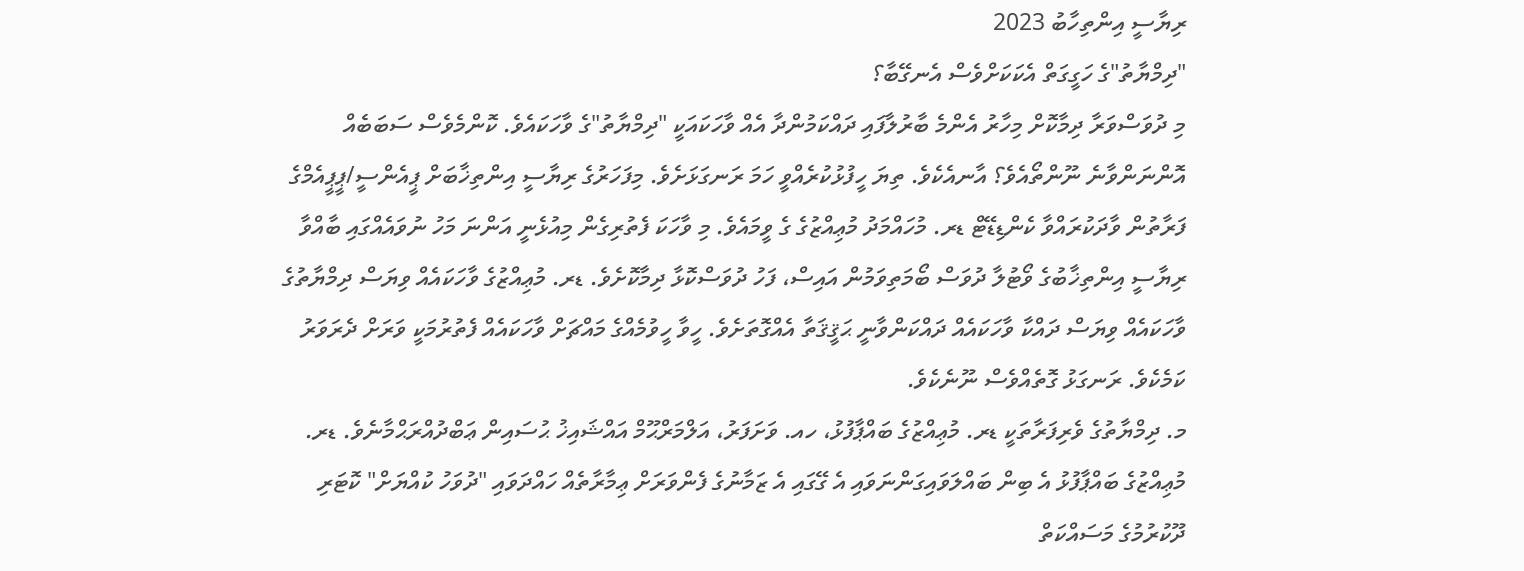ރިޔާސީ އިންތިހާބު 2023
"ދިމްޔާތު"ގެ ހަގީގަތް އެކަކަށްވެސް އެނގޭބާ؟
މި ދުވަސްވަރާ ދިމާކޮށް މިހާރު އެންމެ ބާރުލާފައި ދައްކަމުންދާ އެއް ވާހަކައަކީ "ދިމްޔާތު"ގެ ވާހަކައެވެ. ކޮންމެވެސް ސަބަބެއް އޮންނަންވާނެ ނޫންތޯއެވެ؟ އާނއެކެވެ. ތިޔަ ހީފުޅުކުރެއްވީ ހަމަ ރަނގަޅަށެވެ. މިފަހަރުގެ ރިޔާސީ އިންތިޚާބަށް ޕީއެންސީ/ޕީޕީއެމްގެ ފަރާތުން ވާދަކުރައްވާ ކެންޑިޑޭޓް ޑރ. މުހައްމަދު މުޢިއްޒުގެ ގެ ވީމައެވެ. މި ވާހަކަ ފެތުރިގެން މިއުޅެނީ އަންނަ މަހު ނުވައެއްގައި ބާއްވާ ރިޔާސީ އިންތިޚާބުގެ ވޯޓުލާ ދުވަސް ބޯމަތިވަމުން އައިސް، ފަހު ދުވަސްކޮޅާ ދިމާކޮށެވެ. ޑރ. މުޢިއްޒުގެ ވާހަކައެއް ވިޔަސް ދިމްޔާތުގެ ވާހަކައެއް ވިޔަސް ދައްކާ ވާހަކައެއް ދައްކަންވާނީ ޙަޤީޤަތާ އެއްގޮތަށެވެ. ހީވާ ހީވުމެއްގެ މައްޗަށް ވާހަކައެއް ފެތުރުމަކީ ވަރަށް ދެރަވަރު ކަމެކެވެ. ރަނގަޅު ގޮތެއްވެސް ނޫނެކެވެ.
މ. ދިމްޔާތުގެ ވެރިފަރާތަކީ ޑރ. މުޢިއްޒުގެ ބައްޕާފުޅު، ހއ. ވަށަފަރު، އަލްމަރްޙޫމް އައްޝައިޚު ޙުސައިން ޢަބްދުއްރަޙްމާނެވެ. ޑރ. މުޢިއްޒުގެ ބައްޕާފުޅު އެ ބިން ބައްލަވައިގަންނަވައި އެ ގޭގައި އެ ޒަމާނުގެ ފެންވަރަށް ޢިމާރާތެއް ހައްދަވައި "ދުވަހު ކުއްޔަށް" ކޮޓަރި ދޫކުރުމުގެ މަސައްކަތް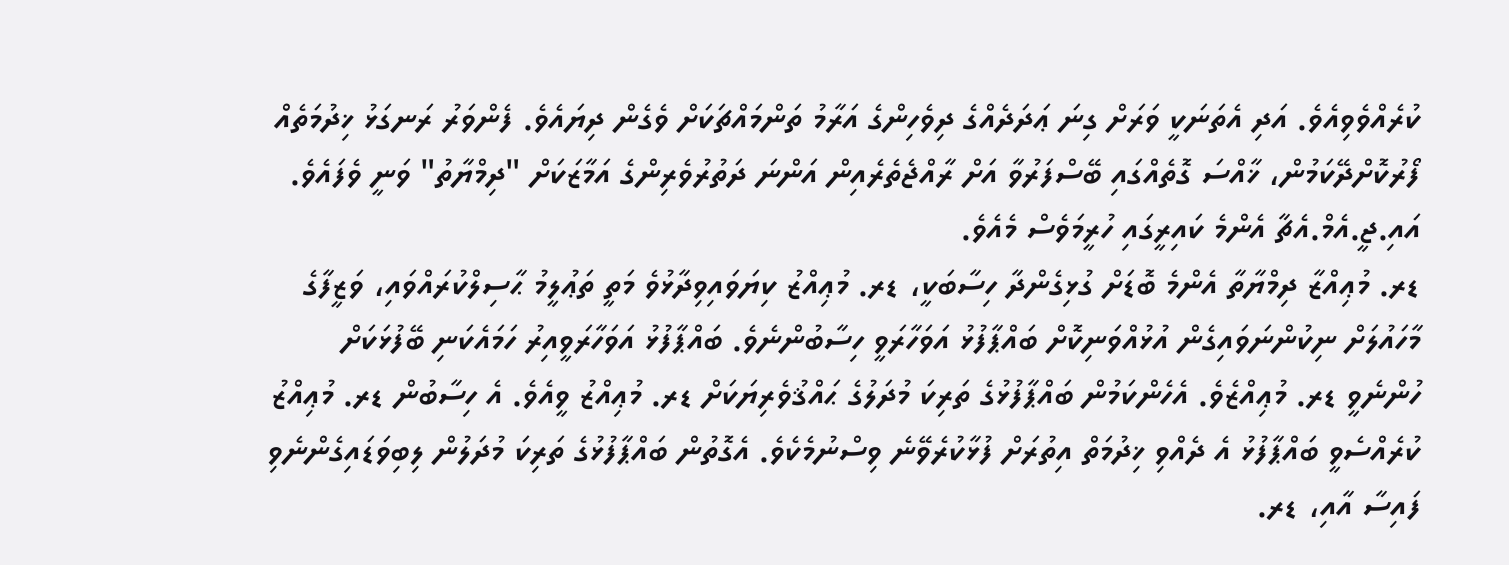ކުރެއްވެވިއެވެ. އަދި އެތަނަކީ ވަރަށް ގިނަ ޢަދަދެއްގެ ދިވެހިންގެ އަރާމު ތަންމައްޗަކަށް ވެގެން ދިޔައެވެ. ފެންވަރު ރަނގަޅު ޚިދުމަތެއް ފޯރުކޮށްދޭކަމުން، ޚާއްސަ ގޮތެއްގައި ބޭސްފަރުވާ އަށް ރާއްޖެތެރެއިން އަންނަ ދަތުރުވެރިންގެ އަމާޒަކަށް "ދިމްޔާތު" ވަނީ ވެފައެވެ. އައި.ޖީ.އެމް.އެޗާ އެންމެ ކައިރީގައި ހުރީމަވެސް މެއެވެ.
ޑރ. މުޢިއްޒާ ދިމްޔާތާ އެންމެ ބޮޑަށް ގުޅިގެންދާ ހިސާބަކީ، ޑރ. މުޢިއްޒު ކިޔަވައިވިދާޅުވެ މަތީ ތަޢުލީމު ޙާސިލްކުރައްވައި، ވަޒީފާގެ މާހައުލަށް ނިކުންނަވައިގެން އުޅުއްވަނިކޮށް ބައްޕާފުޅު އަވަހާރަވީ ހިސާބުންނެވެ. ބައްޕާފުޅު އަވަހާރަވީއިރު ހަމައެކަނި ބޭފުޅަކަށް ހުންނެވީ ޑރ. މުޢިއްޒެވެ. އެހެންކަމުން ބައްޕާފުޅުގެ ތަރިކަ މުދަލުގެ ޙައްޤުވެރިޔަކަށް ޑރ. މުޢިއްޒު ވީއެވެ. އެ ހިސާބުން ޑރ. މުޢިއްޒު ކުރެއްސެވީ ބައްޕާފުޅު އެ ދެއްވި ޚިދުމަތް އިތުރަށް ފުޅާކުރެވޭނެ ވިސްނުމެކެވެ. އެގޮތުން ބައްޕާފުޅުގެ ތަރިކަ މުދަލުން ލިބިވަޑައިގެންނެވި ފައިސާ އާއި، ޑރ.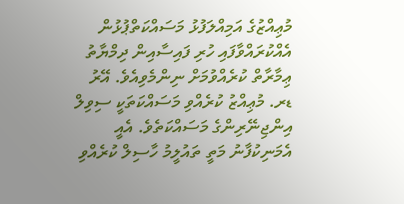މުޢިއްޒުގެ އަމިއްލަފުޅު މަސައްކަތްޕުޅުން އެއްކުރައްވާފައި ހުރި ފައިސާއިން ދިމްޔާތު ޢިމާރާތް ކުރެއްވުމަށް ނިންމެވިއެވެ. އޭރު ޑރ. މުޢިއްޒު ކުރެއްވި މަސައްކަތަކީ ސިވިލް އިންޖިނޭރިންގެ މަސައްކަތެވެ. އެއީ އެމަނިކުފާނު މަތީ ތައުލީމު ހާސިލް ކުރެއްވި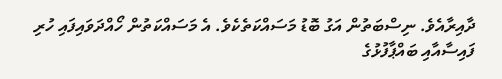ދާއިރާއެވެ. ނިސްބަތުން އަގު ބޮޑު މަސައްކަތެކެވެ. އެ މަސައްކަތުން ހޯއްދަވައިފައި ހުރި ފައިސާއާއި ބައްޕާފުޅުގެ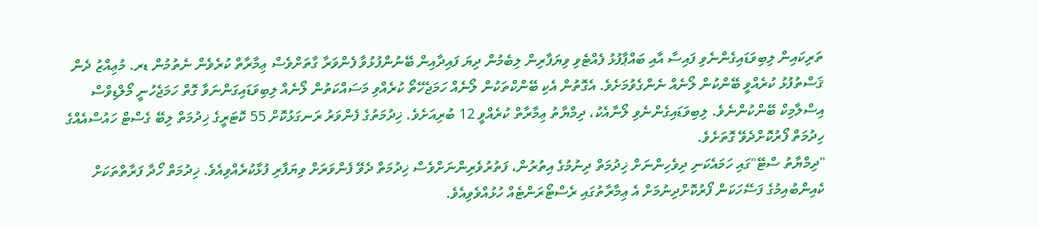ތަރިކައިން ލިބިވަޑައިގެންނެވި ފައިސާ އާއި ބައްޕާފުޅު ފެއްޓެވި ވިޔަފާރިން ލިބެމުން ދިޔަ ފައިދާއިން ބޭނުންފުޅުވާ ފެންވަރާ ގާތަށްވެސް ޢިމާރާތް ކުރެވެން ނެތުމުން ޑރ. މުޢިއްޒު ދެން ޤަސްތުފުޅު ކުރެއްވީ ބޭންކުން ލޯނެއް ނެންގެވުމަށެވެ. އެގޮތުން އެކި ބޭންކްތަކުން ލޯނެއް ހަމަޖެހޭތޯ ކުރެއްވި މަސައްކަތުން ލޯނެއް ލިބިވަޑައިގަންނަވާ ގޮތް ހަމަޖެހުނީ މޯލްޑިވްސް އިސްލާމިކް ބޭންކުންނެވެ. ލިބިވަޑައިގެންނެވި ލޯނާއެކު، ދިމްޔާތު ޢިމާރާތް ކުރެއްވީ 12 ބުރިއަށެވެ. ޚިދުމަތުގެ ފެންވަރު ރަނގަޅުކޮށް 55 ކޮޓަރީގެ ޚިދުމަތް ލިބޭ ގެސްޓް ހައުސްއެއްގެ ހިދުމަތް ފޯރުކޮށްދެވޭ ގޮތަށެވެ.
"ދިމްޔާތު ސްޓޭ"ގައި ހަމައެކަނި ދިވެހިންނަށް ޚިދުމަތް ދިނުމުގެ އިތުރުން، ފަތުރުވެރިންނަށްވެސް ޚިދުމަތް ދެވޭ ފެންވަރަށް ވިޔަފާރި ފުޅާކުރެއްވިއެވެ. ޚިދުމަތް ހޯދާ ފަރާތްތަކަށް ކެއިންބުއިމުގެ ފަސޭހަކަން ފޯރުކޮށްދިނުމަށް އެ ޢިމާރާތުގައި ރެސްޓޯރަންޓެއް ހުޅުއްވެވިއެވެ.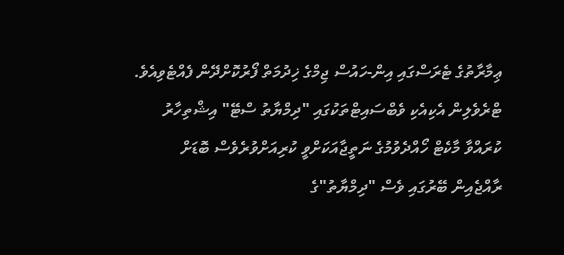ޢިމާރާތުގެ ޓެރަސްގައި އިން-ހައުސް ޖިމްގެ ޚިދުމަތް ފޯރުކޮށްދޭން ފެއްޓެވިއެވެ. ޓްރެވެލިން އެކިއެކި ވެބްސައިޓްތަކުގައި "ދިމްޔާތު ސްޓޭ" އިޝްތިހާރު ކުރައްވާ މާކެޓް ހޯއްދެވުމުގެ ނަތީޖާއަކަށްވީ ކުރިއަށްވުރެވެސް ބޮޑަށް ރާއްޖެއިން ބޭރުގައި ވެސް "ދިމްޔާތު"ގެ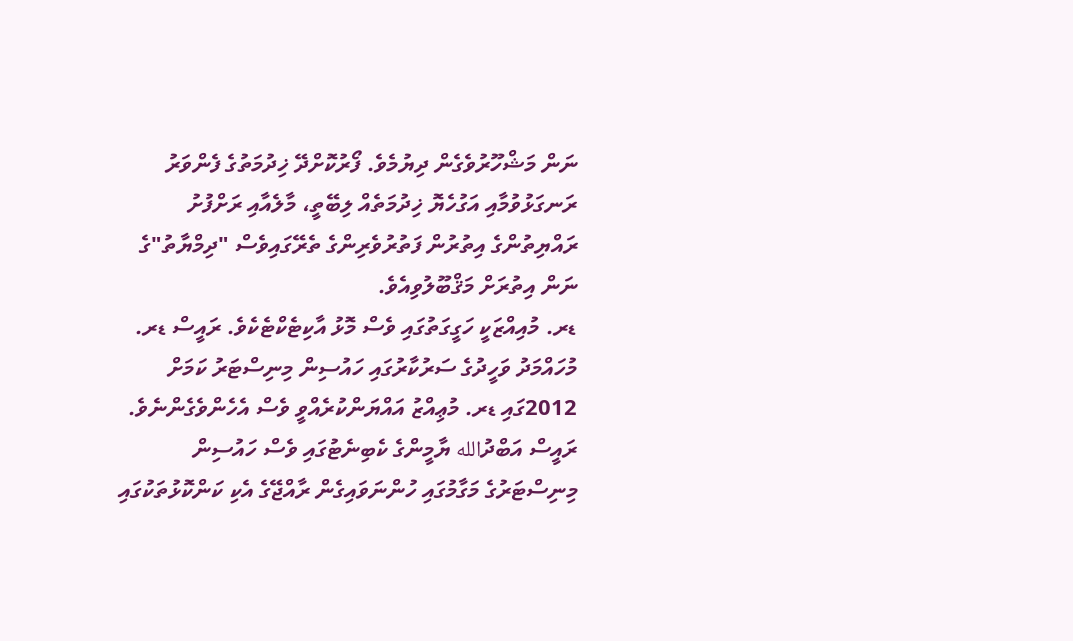ނަން މަޝްހޫރުވެގެން ދިޔުމެވެ. ފޯރުކޮށްދޭ ޚިދުމަތުގެ ފެންވަރު ރަނގަޅުވުމާއި އަގުހެޔޮ ޚިދުމަތެއް ލިބޭތީ، މާލެއާއި ރަށްފުށު ރައްޔިތުންގެ އިތުރުން ފަތުރުވެރިންގެ ތެރޭގައިވެސް "ދިމްޔާތު"ގެ ނަން އިތުރަށް މަޤްބޫލުވިއެވެ.
ޑރ. މުއިއްޒަކީ ހަގީގަތުގައި ވެސް މޮޅު އާކިޓެކްޓެކެވެ. ރައީސް ޑރ. މުހައްމަދު ވަހީދުގެ ސަރުކާރުގައި ހައުސިން މިނިސްޓަރު ކަމަށް 2012ގައި ޑރ. މުޢިއްޒު އައްޔަންކުރެއްވީ ވެސް އެހެންވެގެންނެވެ. ރައީސް އަބްދުالله ޔާމީންގެ ކެބިނެޓުގައި ވެސް ހައުސިން މިނިސްޓަރުގެ މަގާމުގައި ހުންނަވައިގެން ރާއްޖޭގެ އެކި ކަންކޮޅުތަކުގައި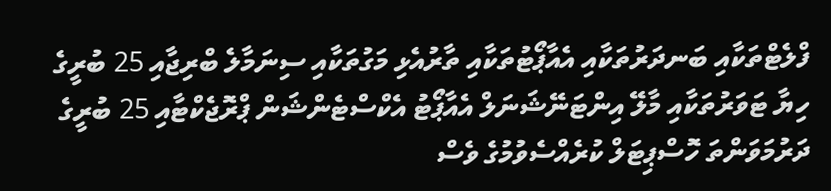ފްލެޓްތަކާއި ބަނދަރުތަކާއި އެއާޕޯޓުތަކާއި ތާރުއެޅި މަގުތަކާއި ސިނަމާލެ ބްރިޖާއި 25 ބުރީގެ ހިޔާ ޓަވަރުތަކާއި މާލޭ އިންޓަނޭޝަނަލް އެއާޕޯޓު އެކްސްޓެންޝަން ޕްރޮޖެކްޓާއި 25 ބުރީގެ ދަރުމަވަންތަ ހޮސްޕިޓަލް ކުރެއްސެވުމުގެ ވެސް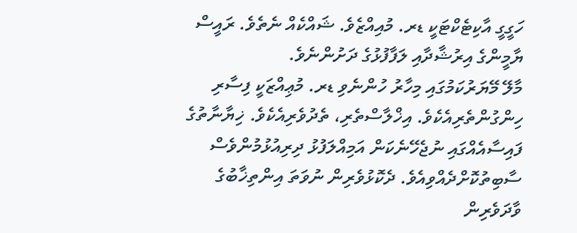ހަގީގީ އާކިޓެކްޓަކީ ޑރ. މުއިއްޒެވެ. ޝައްކެއް ނެތެވެ. ރައީސް ޔާމީންގެ އިރުޝާދާއި ލަފާފުޅުގެ ދަށުންނެވެ.
މާލޭ މޭޔަރުކަމުގައި މިހާރު ހުންނެވި ޑރ. މުޢިއްޒަކީ ފިސާރި ހިންގުންތެރިއެކެވެ. އިޚްލާސްތެރި، ތެދުވެރިއެކެވެ. ޚިޔާނާތުގެ ފައިސާއެއްގައި ނުޖެހޭނެކަން އަމިއްލަފުޅު ދިރިއުޅުމުންވެސް ސާބިތުކޮށްދެއްވިއެވެ. ދެކޮޅުވެރިން ނުވަތަ އިންތިޚާބުގެ ވާދަވެރިން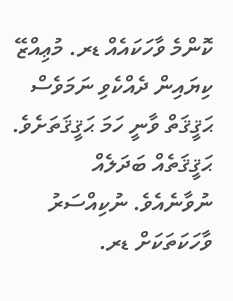ކޮންމެ ވާހަކައެއް ޑރ. މުޢިއްޒޭ ކިޔައިން ދެއްކެވި ނަމަވެސް ޙަޤީޤަތް ވާނީ ހަމަ ޙަޤީޤަތަށެވެ. ޙަޤީޤަތެއް ބަދަލެއް ނުވާނެއެވެ. ނުކިއްސަރު ވާހަކަތަކަށް ޑރ.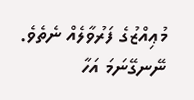މުޢިއްޒުގެ ފަރުވާލެއް ނެތެވެ. ނޭނގޭނަމަ އަހާ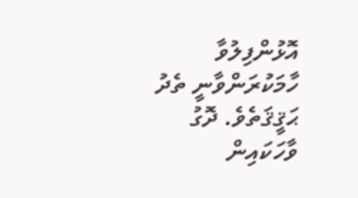އޮޅުންފިލުވާ ހާމަކުރަންވާނީ ތެދު ޙަޤީޤަތެވެ. ދޮގު ވާހަކައިން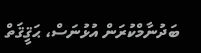ބަދުނާމްކުރަން އުޅުނަސް، ޙަޤީޤަތް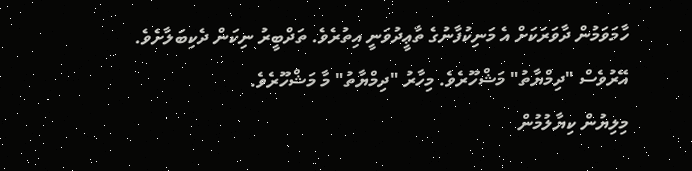ހާމަވަމުން ދާވަރަކަށް އެ މަނިކުފާނުގެ ތާޢީދުވަނީ އިތުރެވެ. ތަދްބީރު ނިކަން ދެކިބަލާށެވެ. އޭރުވެސް "ދިމްޔާތު" މަޝްހޫރެވެ. މިހާރު "ދިމްޔާތު" މާ މަޝްހޫރެވެ.
މިލިޔުން ކިޔާލުމުން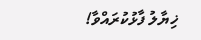ޚިޔާލު ފާޅުކުރައްވާ!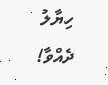ހިޔާލު ދެއްވާ!